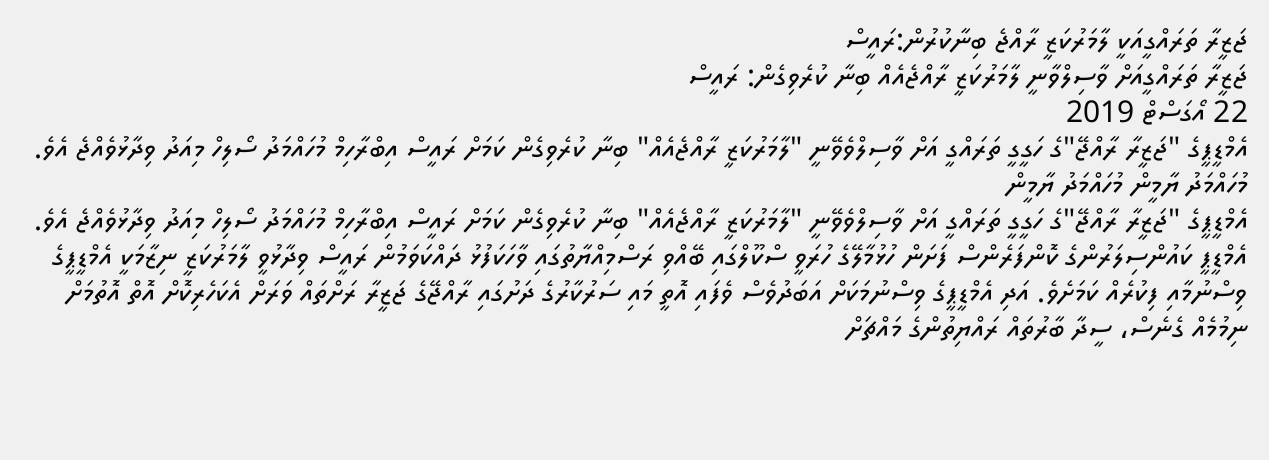ޖަޒީރާ ތަރައްގީއަކީ ލާމަރުކަޒީ ރާއްޖެ ބިނާކުރުން:ރައީސް
ޖަޒީރާ ތަރައްގީއަށް ވާސިލްވާނީ ލާމަރުކަޒީ ރާއްޖެއެއް ބިނާ ކުރެވިގެން: ރައީސް
22 އޯގަސްޓް 2019
އެމްޑީޕީގެ "ޖަޒީރާ ރާއްޖޭ"ގެ ހަގީގީ ތަރައްގީ އަށް ވާސިލްވެވޭނީ "ލާމަރުކަޒީ ރާއްޖެއެއް" ބިނާ ކުރެވިގެން ކަމަށް ރައީސް އިބްރާހިމް މުހައްމަދު ސޯލިހް މިއަދު ވިދާޅުވެއްޖެ އެވެ.
މުހައްމަދު ޔާމީން މުހައްމަދު ޔާމީން
އެމްޑީޕީގެ "ޖަޒީރާ ރާއްޖޭ"ގެ ހަގީގީ ތަރައްގީ އަށް ވާސިލްވެވޭނީ "ލާމަރުކަޒީ ރާއްޖެއެއް" ބިނާ ކުރެވިގެން ކަމަށް ރައީސް އިބްރާހިމް މުހައްމަދު ސޯލިހް މިއަދު ވިދާޅުވެއްޖެ އެވެ.
އެމްޑީޕީ ކައުންސިލަރުންގެ ކޮންފަރެންސް ފަށަން ހުޅުމާލޭގެ ހުރަވީ ސްކޫލްގައި ބޭއްވި ރަސްމިއްޔާތުގައި ވާހަކަފުޅު ދައްކަވަމުން ރައީސް ވިދާޅުވީ ލާމަރުކަޒީ ނިޒާމަކީ އެމްޑީޕީގެ ވިސްނުމާއި ފިކުރެއް ކަމަށެވެ. އަދި އެމްޑީޕީގެ ވިސްނުމަކަށް އަބަދުވެސް ވެފައި އޮތީ މައި ސަރުކާރުގެ ދަށުގައި ރާއްޖޭގެ ޖަޒީރާ ރަށްތައް ވަރަށް އެކަހެރިކޮށް އޮތް އޮތުމަށް ނިމުމެއް ގެނެސް، ސީދާ ބާރުތައް ރައްޔިތުންގެ މައްޗަށް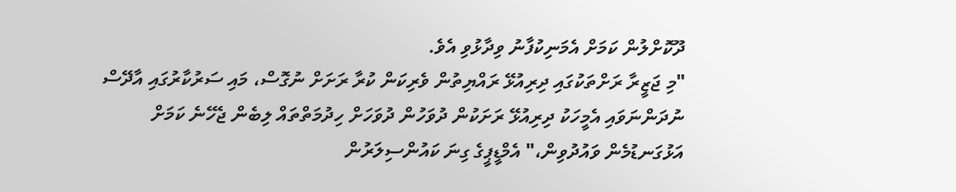ދޫކޮށްލުން ކަމަށް އެމަނިކުފާނު ވިދާޅުވި އެވެ.
"މި ޖަޒީރާ ރަށްތަކުގައި ދިރިއުޅޭ ރައްޔިތުން ވެރިކަން ކުރާ ރަށަށް ނުގޮސް، މައި ސަރުކާރުގައި އާދޭސް ނުދަންނަވައި އެމީހަކު ދިރިއުޅޭ ރަށަކުން ދުވަހުން ދުވަހަށް ހިދުމަތްތައް ލިބެން ޖެހޭނެ ކަމަށް އަޅުގަނޑުމެން ވައުދުވިން،" އެމްޑީޕީގެ ގިނަ ކައުންސިލަރުން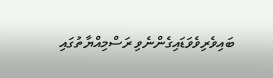ބައިވެރިވެވަޑައިގެންނެވި ރަސްމިއްޔާތުގައި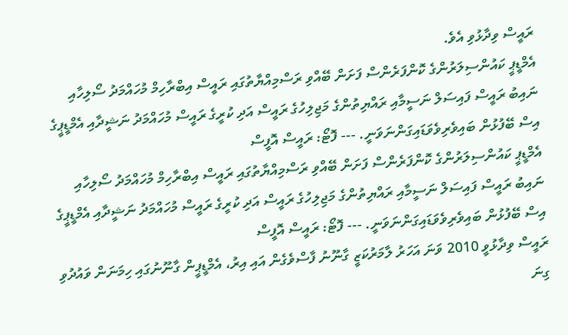ރައީސް ވިދާޅުވި އެވެ.
އެމްޑީޕީ ކައުންސިލަރުންގެ ކޮންފަރެންސް ފަށަން ބޭއްވި ރަސްމިއްޔާތުގައި ރައީސް އިބްރާހިމް މުހައްމަދު ސޯލިހާއި ނައިބު ރައީސް ފައިސަލް ނަސީމާއި ރައްޔިތުންގެ މަޖިލިހުގެ ރައީސް އަދި ކުރީގެ ރައީސް މުހައްމަދު ނަޝީދާއި އެމްޑީޕީގެ އިސް ބޭފުޅުން ބައިވެރިވެވަޑައިގަންނަވަނީ. --- ފޮޓޯ: ރައީސް އޮފީސް
އެމްޑީޕީ ކައުންސިލަރުންގެ ކޮންފަރެންސް ފަށަން ބޭއްވި ރަސްމިއްޔާތުގައި ރައީސް އިބްރާހިމް މުހައްމަދު ސޯލިހާއި ނައިބު ރައީސް ފައިސަލް ނަސީމާއި ރައްޔިތުންގެ މަޖިލިހުގެ ރައީސް އަދި ކުރީގެ ރައީސް މުހައްމަދު ނަޝީދާއި އެމްޑީޕީގެ އިސް ބޭފުޅުން ބައިވެރިވެވަޑައިގަންނަވަނީ. --- ފޮޓޯ: ރައީސް އޮފީސް
ރައީސް ވިދާޅުވީ 2010 ވަނަ އަހަރު ލާމަރުކަޒީ ގާނޫނު ފާސްވެގެން އައި އިރު، އެމްޑީޕީން ގާނޫނުގައި ހިމަނަން ވައުދުވި ގިނަ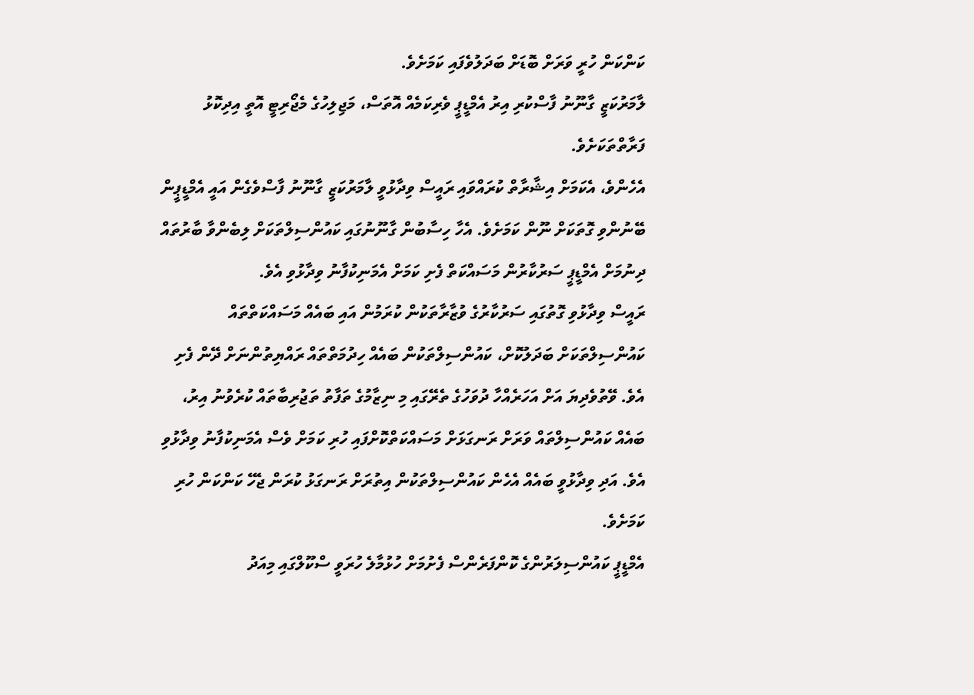ކަންކަން ހުރީ ވަރަށް ބޮޑަށް ބަދަލުވެފައި ކަމަށެވެ.
ލާމަރުކަޒީ ގާނޫނު ފާސްކުރި އިރު އެމްޑީޕީ ވެރިކަމެއް އޮތަސް، މަޖިލިހުގެ މެޖޯރިޓީ އޮތީ އިދިކޮޅު ފަރާތްތަކަށެވެ.
އެހެންވެ، އެކަމަށް އިޝާރާތް ކުރައްވައި ރައީސް ވިދާޅުވީ ލާމަރުކަޒީ ގާނޫނު ފާސްވެގެން އައީ އެމްޑީޕީން ބޭނުންވި ގޮތަކަށް ނޫން ކަމަށެވެ. އެހާ ހިސާބުން ގާނޫނުގައި ކައުންސިލްތަކަށް ލިބެންވާ ބާރުތައް ދިނުމަށް އެމްޑީޕީ ސަރުކާރުން މަސައްކަތް ފެށި ކަމަށް އެމަނިކުފާނު ވިދާޅުވި އެވެ.
ރައީސް ވިދާޅުވި ގޮތުގައި ސަރުކާރުގެ ވުޒާރާތަކުން ކުރަމުން އައި ބައެއް މަސައްކަތްތައް ކައުންސިލްތަކަށް ބަދަލުކޮށް، ކައުންސިލްތަކުން ބައެއް ހިދުމަތްތައް ރައްޔިތުންނަށް ދޭން ފެށި އެވެ. ވޭތުވެދިޔަ އަށް އަހަރެއްހާ ދުވަހުގެ ތެރޭގައި މި ނިޒާމުގެ ތަފާތު ތަޖުރިބާތައް ކުރެވުނު އިރު، ބައެއް ކައުންސިލްތައް ވަރަށް ރަނގަޅަށް މަސައްކަތްކޮށްފައި ހުރި ކަމަށް ވެސް އެމަނިކުފާނު ވިދާޅުވި އެވެ. އަދި ވިދާޅުވީ ބައެއް އެހެން ކައުންސިލްތަކުން އިތުރަށް ރަނގަޅު ކުރަން ޖެހޭ ކަންކަން ހުރި ކަމަށެވެ.
އެމްޑީޕީ ކައުންސިލަރުންގެ ކޮންފަރެންސް ފެށުމަށް ހުޅުމާލެ ހުރަވީ ސްކޫލްގައި މިއަދު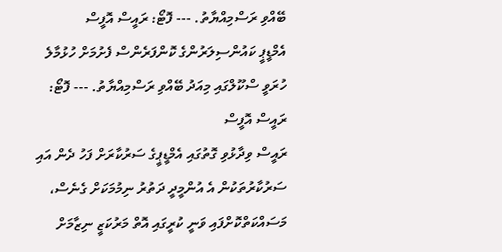ބޭއްވި ރަސްމިއްޔާތު. --- ފޮޓޯ: ރައީސް އޮފީސް
އެމްޑީޕީ ކައުންސިލަރުންގެ ކޮންފަރެންސް ފެށުމަށް ހުޅުމާލެ ހުރަވީ ސްކޫލްގައި މިއަދު ބޭއްވި ރަސްމިއްޔާތު. --- ފޮޓޯ: ރައީސް އޮފީސް
ރައީސް ވިދާޅުވި ގޮތުގައި އެމްޑީޕީގެ ސަރުކާރަށް ފަހު ދެން އައި ސަރުކާރުތަކުން އެ އުންމީދީ ދަތުރު ނިމުމަކަށް ގެނެސް، މަސައްކަތްކޮށްފައި ވަނީ ކުރީގައި އޮތް މަރުކަޒީ ނިޒާމަށް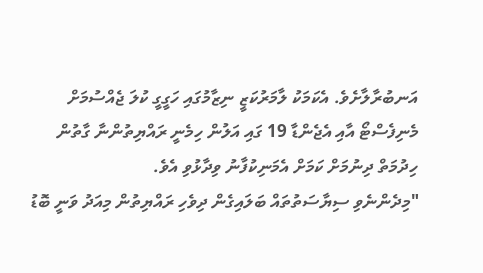އަނބުރާލާށެވެ. އެކަމަކު ލާމަރުކަޒީ ނިޒާމުގައި ހަގީގީ ކުލަ ޖެއްސުމަށް މެނިފެސްޓޯ އާއި އެޖެންޑާ 19 ގައި އަލުން ހިމެނީ ރައްޔިތުންނާ ގާތުން ހިދުމަތް ދިނުމަށް ކަމަށް އެމަނިކުފާނު ވިދާޅުވި އެވެ.
"މިދެންނެވި ސިޔާސަތުތައް ބަލައިގެން ދިވެހި ރައްޔިތުން މިއަދު ވަނީ ބޮޑު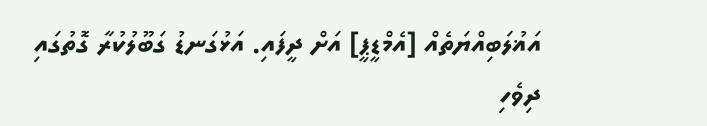އަޣުލަބިއްޔަތެއް [އެމްޑީޕީ] އަށް ދީފައި. އަޅުގަނޑު ގަބޫލުކުރާ ގޮތުގައި ދިވެހި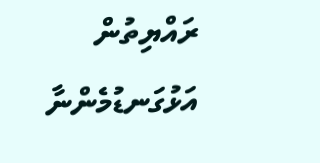ރައްޔިތުން އަޅުގަނޑުމެންނާ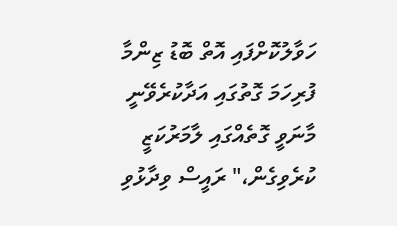ހަވާލުކޮށްފައި އޮތް ބޮޑު ޒިންމާ ފުރިހަމަ ގޮތުގައި އަދާކުރެވޭނީ މާނަވީ ގޮތެއްގައި ލާމަރުކަޒީ ކުރެވިގެން،" ރައީސް ވިދާޅުވި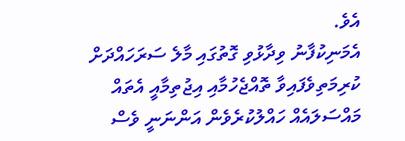އެވެ.
އެމަނިކުފާނު ވިދާޅުވި ގޮތުގައި މާލެ ސަރަހައްދަށް ކުރިމަތިވެފައިވާ ތޮއްޖެހުމާއި އިޖުތިމާއީ އެތައް މައްސަލައެއް ހައްލުކުރެވެން އަންނަނީ ވެސް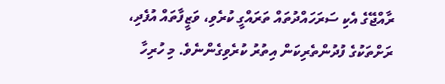ރާއްޖޭގެ އެކި ސަރަހައްދުތައް ތަރައްގީ ކުރެވި، ވަޒީފާތައް އުފެދި، ރަށްތަކުގެ ފުދުންތެރިކަން އިތުރު ކުރެވިގެންނެވެ. މި ހުރިހާ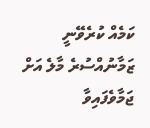ކަމެއް ކުރެވޭނީ ޒަމާނުއްސުރެ މާލެ އަށް ޖަމާވެފައިވާ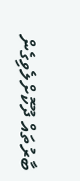ބާރުތައް ދޫކޮށްލެވިގެން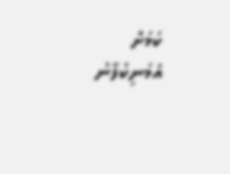ކަމަށް އެމަނިކުފާނު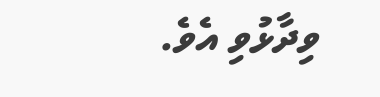ވިދާޅުވި އެވެ.